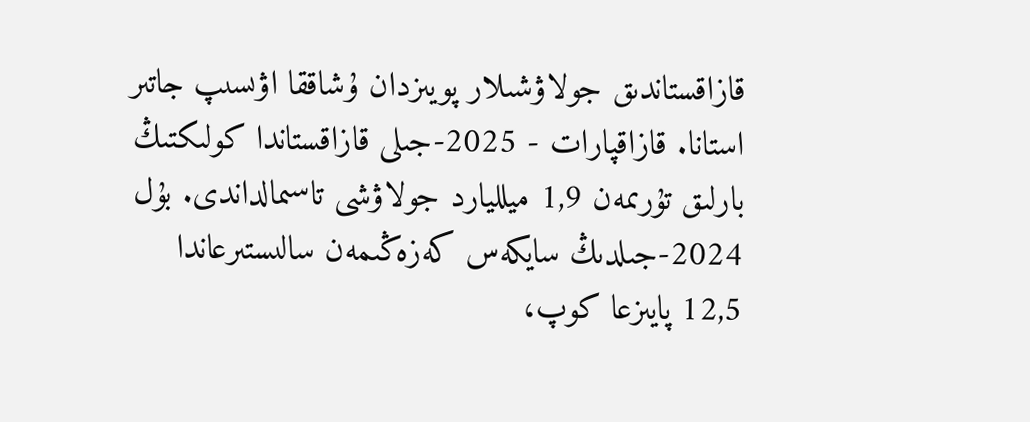قازاقستاندىق جولاۋشىلار پويىزدان ۇشاققا اۋىسىپ جاتىر
استانا. قازاقپارات - 2025-جىلى قازاقستاندا كولىكتىڭ بارلىق تۇرىمەن 1,9 ميلليارد جولاۋشى تاسىمالداندى. بۇل 2024-جىلدىڭ سايكەس كەزەڭىمەن سالىستىرعاندا 12,5 پايىزعا كوپ،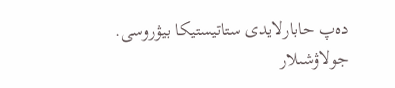دەپ حابارلايدى ستاتيستيكا بيۋروسى.
جولاۋشىلار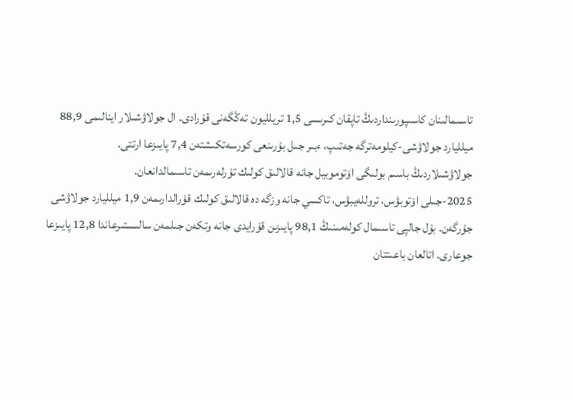تاسىمالىنان كاسىپورىنداردىڭ تاپقان كىرىسى 1,5 تريلليون تەڭگەنى قۇرادى. ال جولاۋشىلار اينالىمى 88,9 ميلليارد جولاۋشى-كيلومەترگە جەتىپ، ءبىر جىل بۇرىنعى كورسەتكىشتەن 7,4 پايىزعا ارتتى.
جولاۋشىلاردىڭ باسىم بولىگى اۆتوموبيل جانە قالالىق كولىك تۇرلەرىمەن تاسىمالدانعان.
2025-جىلى اۆتوبۋس، تروللەيبۋس، تاكسي جانە وزگە دە قالالىق كولىك قۇرالدارىمەن 1,9 ميلليارد جولاۋشى جۇرگەن. بۇل جالپى تاسىمال كولەمىنىڭ 98,1 پايىزىن قۇرايدى جانە وتكەن جىلمەن سالىستىرعاندا 12,8 پايىزعا جوعارى. اتالعان باعىتتان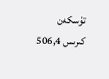تۇسكەن كىرىس 506,4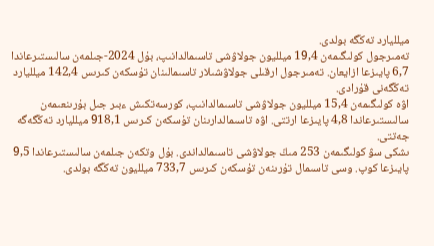ميلليارد تەڭگە بولدى.
تەمىرجول كولىگىمەن 19,4 ميلليون جولاۋشى تاسىمالدانىپ، بۇل 2024-جىلمەن سالىستىرعاندا 6,7 پايىزعا ازايعان. تەمىرجول ارقىلى جولاۋشىلار تاسىمالىنان تۇسكەن كىرىس 142,4 ميلليارد تەڭگەنى قۇرادى.
اۋە كولىگىمەن 15,4 ميلليون جولاۋشى تاسىمالدانىپ، كورسەتكىش ءبىر جىل بۇرىنعىمەن سالىستىرعاندا 4,8 پايىزعا ارتتى. اۋە تاسىمالدارىنان تۇسكەن كىرىس 918,1 ميلليارد تەڭگەگە جەتتى.
ىشكى سۋ كولىگىمەن 253 مىڭ جولاۋشى تاسىمالداندى. بۇل وتكەن جىلمەن سالىستىرعاندا 9,5 پايىزعا كوپ. وسى تاسىمال تۇرىنەن تۇسكەن كىرىس 733,7 ميلليون تەڭگە بولدى.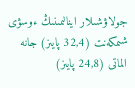جولاۋشىلار اينالىمىنىڭ ءوسۋى شىمكەنت (32,4 پايىز) جانە الماتى (24,8 پايىز)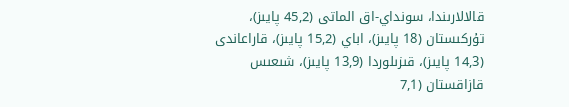قالالارىندا، سونداي-اق الماتى (45,2 پايىز)، تۇركىستان (18 پايىز)، اباي (15,2 پايىز)، قاراعاندى (14,3 پايىز)، قىزىلوردا (13,9 پايىز)، شىعىس قازاقستان (7,1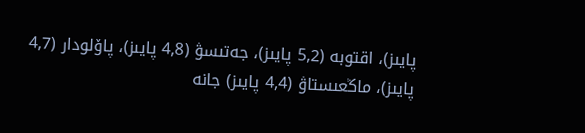پايىز)، اقتوبە (5,2 پايىز)، جەتىسۋ (4,8 پايىز)، پاۆلودار (4,7 پايىز)، ماڭعىستاۋ (4,4 پايىز) جانە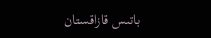باتىس قازاقستان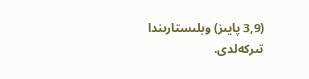(3,9 پايىز) وبلىستارىندا تىركەلدى.